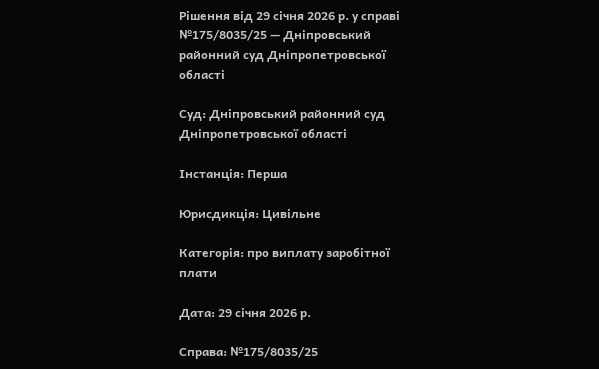Рішення від 29 січня 2026 р. у справі №175/8035/25 — Дніпровський районний суд Дніпропетровської області

Суд: Дніпровський районний суд Дніпропетровської області

Інстанція: Перша

Юрисдикція: Цивільне

Категорія: про виплату заробітної плати

Дата: 29 січня 2026 р.

Справа: №175/8035/25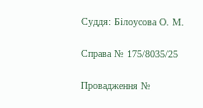Суддя: Білоусова О. М.

Справа № 175/8035/25

Провадження №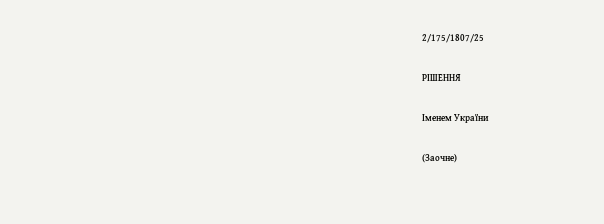2/175/1807/25

РІШЕННЯ

Іменем України

(Заочне)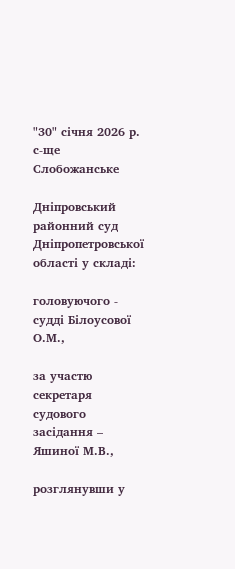"30" січня 2026 р. с-ще Слобожанське

Дніпровський районний суд Дніпропетровської області у складі:

головуючого - судді Білоусової О.М.,

за участю секретаря судового засідання – Яшиної М.В.,

розглянувши у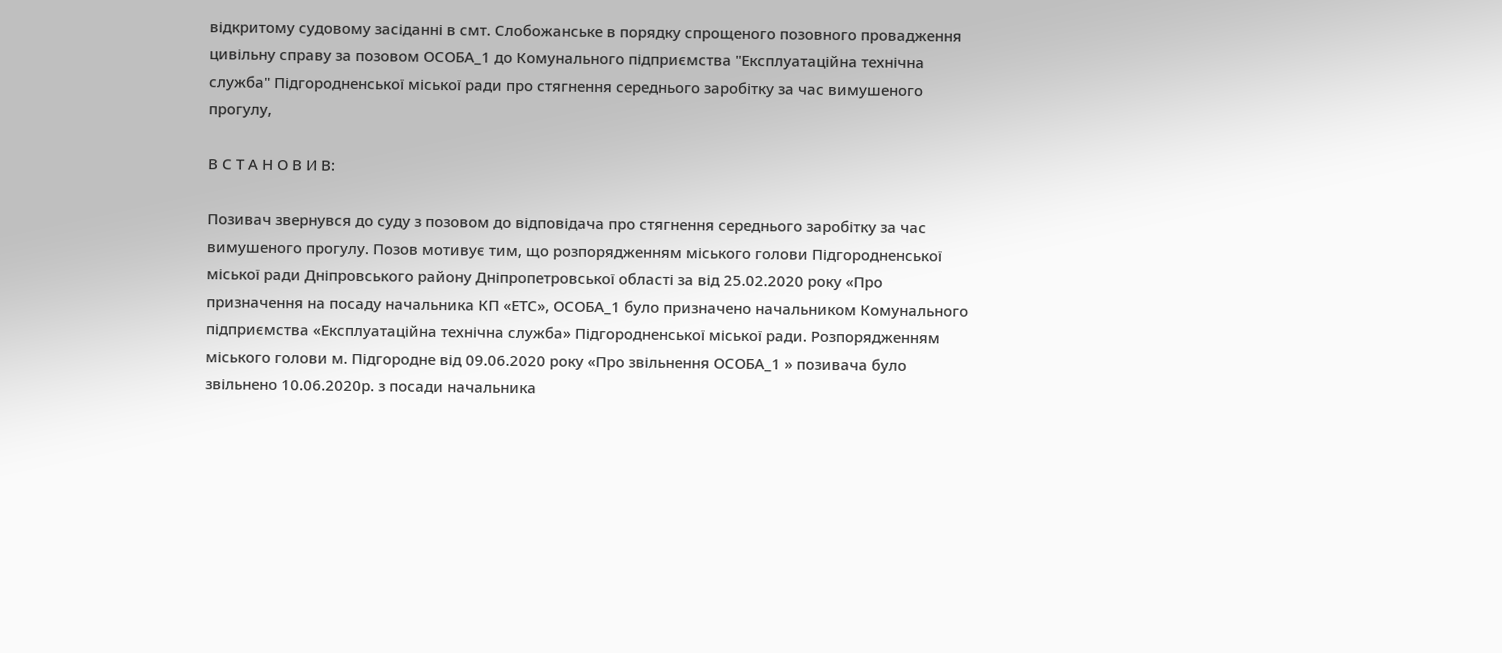відкритому судовому засіданні в смт. Слобожанське в порядку спрощеного позовного провадження цивільну справу за позовом ОСОБА_1 до Комунального підприємства "Експлуатаційна технічна служба" Підгородненської міської ради про стягнення середнього заробітку за час вимушеного прогулу,

В С Т А Н О В И В:

Позивач звернувся до суду з позовом до відповідача про стягнення середнього заробітку за час вимушеного прогулу. Позов мотивує тим, що розпорядженням міського голови Підгородненської міської ради Дніпровського району Дніпропетровської області за від 25.02.2020 року «Про призначення на посаду начальника КП «ЕТС», ОСОБА_1 було призначено начальником Комунального підприємства «Експлуатаційна технічна служба» Підгородненської міської ради. Розпорядженням міського голови м. Підгородне від 09.06.2020 року «Про звільнення ОСОБА_1 » позивача було звільнено 10.06.2020р. з посади начальника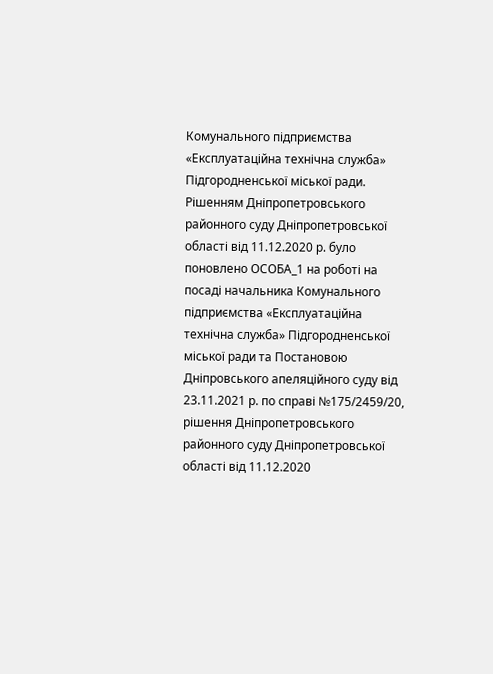Комунального підприємства «Експлуатаційна технічна служба» Підгородненської міської ради. Рішенням Дніпропетровського районного суду Дніпропетровської області від 11.12.2020 р. було поновлено ОСОБА_1 на роботі на посаді начальника Комунального підприємства «Експлуатаційна технічна служба» Підгородненської міської ради та Постановою Дніпровського апеляційного суду від 23.11.2021 р. по справі №175/2459/20, рішення Дніпропетровського районного суду Дніпропетровської області від 11.12.2020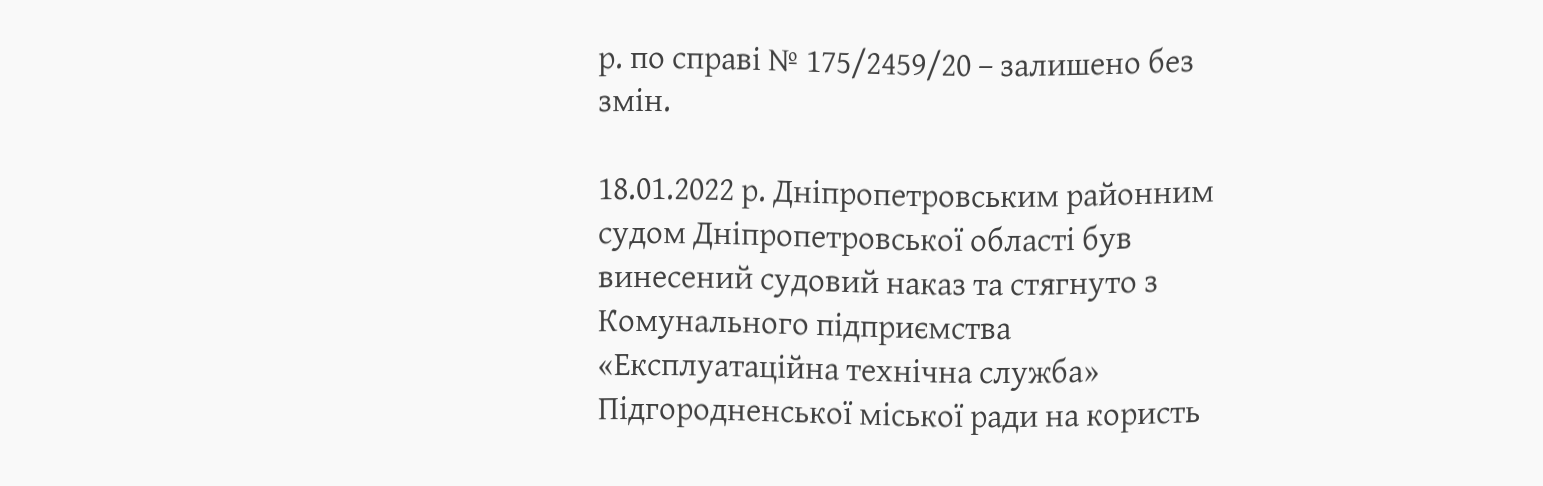р. по справі № 175/2459/20 – залишено без змін.

18.01.2022 р. Дніпропетровським районним судом Дніпропетровської області був винесений судовий наказ та стягнуто з Комунального підприємства «Експлуатаційна технічна служба» Підгородненської міської ради на користь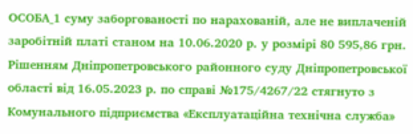ОСОБА_1 суму заборгованості по нарахованій, але не виплаченій заробітній платі станом на 10.06.2020 р. у розмірі 80 595,86 грн. Рішенням Дніпропетровського районного суду Дніпропетровської області від 16.05.2023 р. по справі №175/4267/22 стягнуто з Комунального підприємства «Експлуатаційна технічна служба»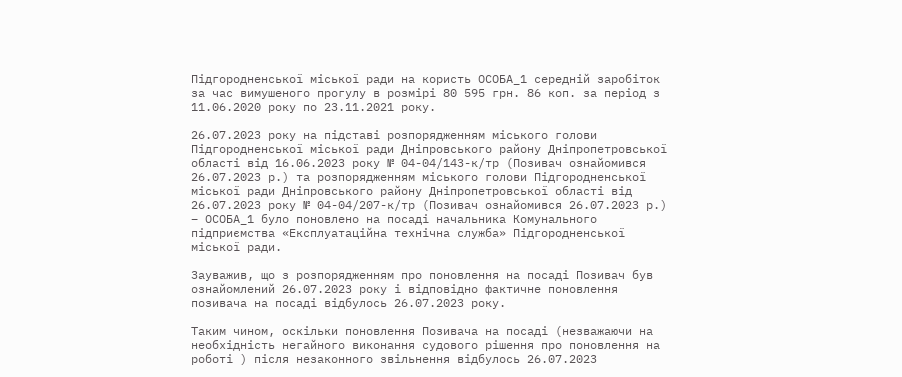Підгородненської міської ради на користь ОСОБА_1 середній заробіток за час вимушеного прогулу в розмірі 80 595 грн. 86 коп. за період з 11.06.2020 року по 23.11.2021 року.

26.07.2023 року на підставі розпорядженням міського голови Підгородненської міської ради Дніпровського району Дніпропетровської області від 16.06.2023 року № 04-04/143-к/тр (Позивач ознайомився 26.07.2023 р.) та розпорядженням міського голови Підгородненської міської ради Дніпровського району Дніпропетровської області від 26.07.2023 року № 04-04/207-к/тр (Позивач ознайомився 26.07.2023 р.) – ОСОБА_1 було поновлено на посаді начальника Комунального підприємства «Експлуатаційна технічна служба» Підгородненської міської ради.

Зауважив, що з розпорядженням про поновлення на посаді Позивач був ознайомлений 26.07.2023 року і відповідно фактичне поновлення позивача на посаді відбулось 26.07.2023 року.

Таким чином, оскільки поновлення Позивача на посаді (незважаючи на необхідність негайного виконання судового рішення про поновлення на роботі ) після незаконного звільнення відбулось 26.07.2023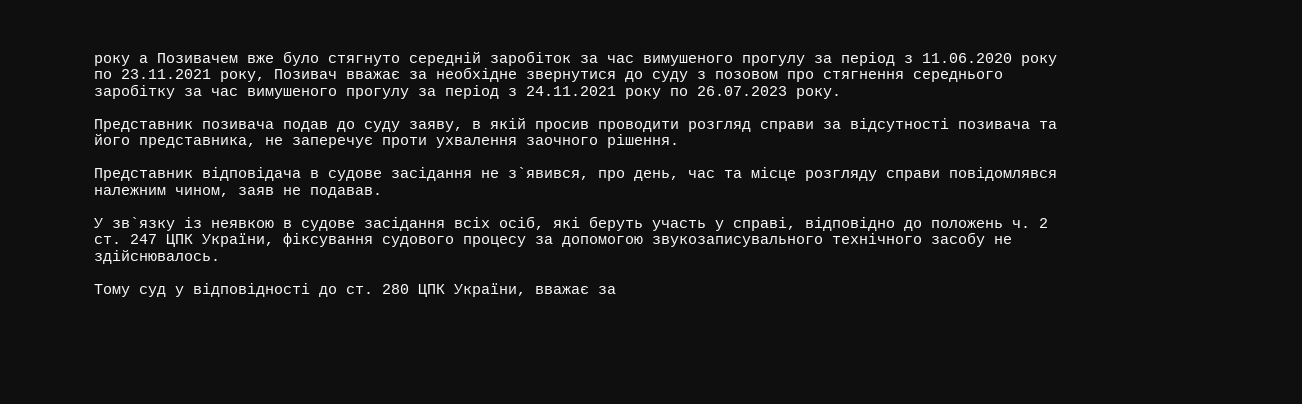року а Позивачем вже було стягнуто середній заробіток за час вимушеного прогулу за період з 11.06.2020 року по 23.11.2021 року, Позивач вважає за необхідне звернутися до суду з позовом про стягнення середнього заробітку за час вимушеного прогулу за період з 24.11.2021 року по 26.07.2023 року.

Представник позивача подав до суду заяву, в якій просив проводити розгляд справи за відсутності позивача та його представника, не заперечує проти ухвалення заочного рішення.

Представник відповідача в судове засідання не з`явився, про день, час та місце розгляду справи повідомлявся належним чином, заяв не подавав.

У зв`язку із неявкою в судове засідання всіх осіб, які беруть участь у справі, відповідно до положень ч. 2 ст. 247 ЦПК України, фіксування судового процесу за допомогою звукозаписувального технічного засобу не здійснювалось.

Тому суд у відповідності до ст. 280 ЦПК України, вважає за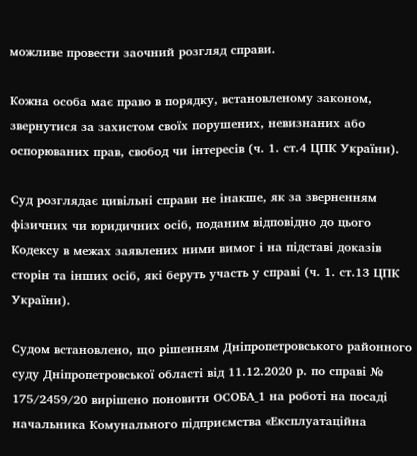можливе провести заочний розгляд справи.

Кожна особа має право в порядку, встановленому законом, звернутися за захистом своїх порушених, невизнаних або оспорюваних прав, свобод чи інтересів (ч. 1. ст.4 ЦПК України).

Суд розглядає цивільні справи не інакше, як за зверненням фізичних чи юридичних осіб, поданим відповідно до цього Кодексу в межах заявлених ними вимог і на підставі доказів сторін та інших осіб, які беруть участь у справі (ч. 1. ст.13 ЦПК України).

Судом встановлено, що рішенням Дніпропетровського районного суду Дніпропетровської області від 11.12.2020 р. по справі № 175/2459/20 вирішено поновити ОСОБА_1 на роботі на посаді начальника Комунального підприємства «Експлуатаційна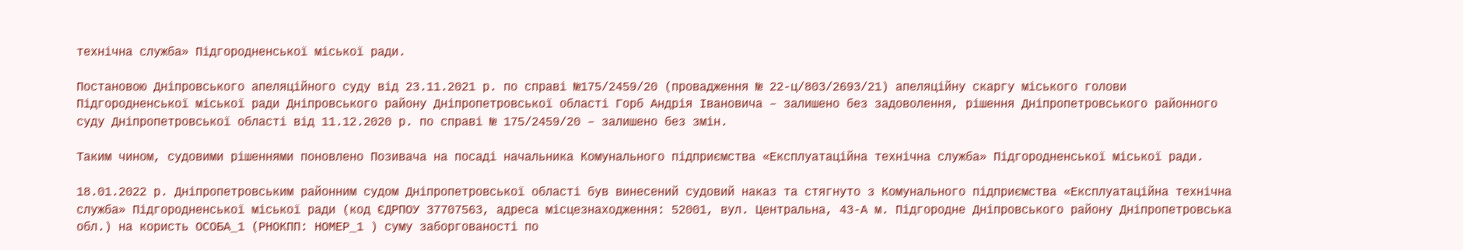технічна служба» Підгородненської міської ради.

Постановою Дніпровського апеляційного суду від 23.11.2021 р. по справі №175/2459/20 (провадження № 22-ц/803/2693/21) апеляційну скаргу міського голови Підгородненської міської ради Дніпровського району Дніпропетровської області Горб Андрія Івановича – залишено без задоволення, рішення Дніпропетровського районного суду Дніпропетровської області від 11.12.2020 р. по справі № 175/2459/20 – залишено без змін.

Таким чином, судовими рішеннями поновлено Позивача на посаді начальника Комунального підприємства «Експлуатаційна технічна служба» Підгородненської міської ради.

18.01.2022 р. Дніпропетровським районним судом Дніпропетровської області був винесений судовий наказ та стягнуто з Комунального підприємства «Експлуатаційна технічна служба» Підгородненської міської ради (код ЄДРПОУ 37707563, адреса місцезнаходження: 52001, вул. Центральна, 43-А м. Підгородне Дніпровського району Дніпропетровська обл.) на користь ОСОБА_1 (РНОКПП: НОМЕР_1 ) суму заборгованості по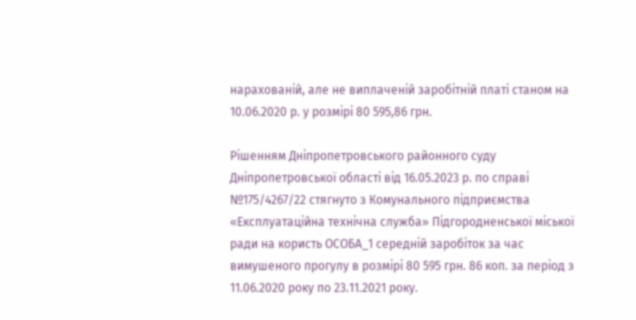нарахованій, але не виплаченій заробітній платі станом на 10.06.2020 р. у розмірі 80 595,86 грн.

Рішенням Дніпропетровського районного суду Дніпропетровської області від 16.05.2023 р. по справі №175/4267/22 стягнуто з Комунального підприємства «Експлуатаційна технічна служба» Підгородненської міської ради на користь ОСОБА_1 середній заробіток за час вимушеного прогулу в розмірі 80 595 грн. 86 коп. за період з 11.06.2020 року по 23.11.2021 року.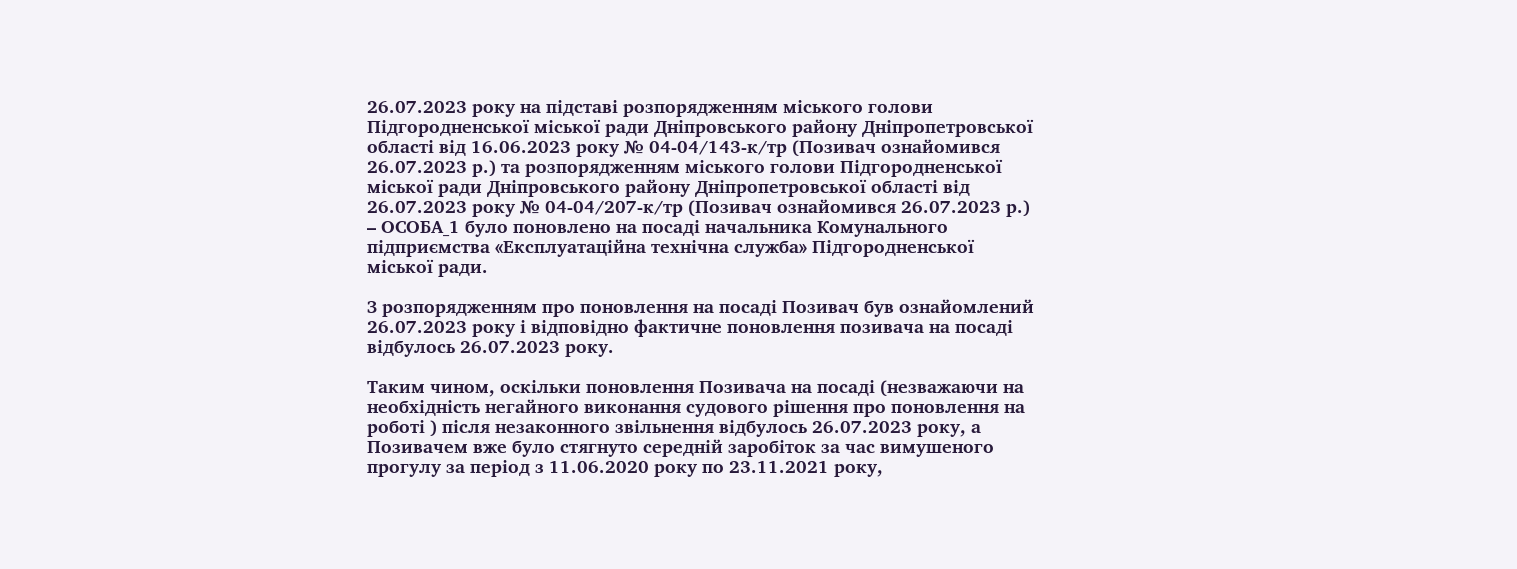26.07.2023 року на підставі розпорядженням міського голови Підгородненської міської ради Дніпровського району Дніпропетровської області від 16.06.2023 року № 04-04/143-к/тр (Позивач ознайомився 26.07.2023 р.) та розпорядженням міського голови Підгородненської міської ради Дніпровського району Дніпропетровської області від 26.07.2023 року № 04-04/207-к/тр (Позивач ознайомився 26.07.2023 р.) – ОСОБА_1 було поновлено на посаді начальника Комунального підприємства «Експлуатаційна технічна служба» Підгородненської міської ради.

З розпорядженням про поновлення на посаді Позивач був ознайомлений 26.07.2023 року і відповідно фактичне поновлення позивача на посаді відбулось 26.07.2023 року.

Таким чином, оскільки поновлення Позивача на посаді (незважаючи на необхідність негайного виконання судового рішення про поновлення на роботі ) після незаконного звільнення відбулось 26.07.2023 року, а Позивачем вже було стягнуто середній заробіток за час вимушеного прогулу за період з 11.06.2020 року по 23.11.2021 року,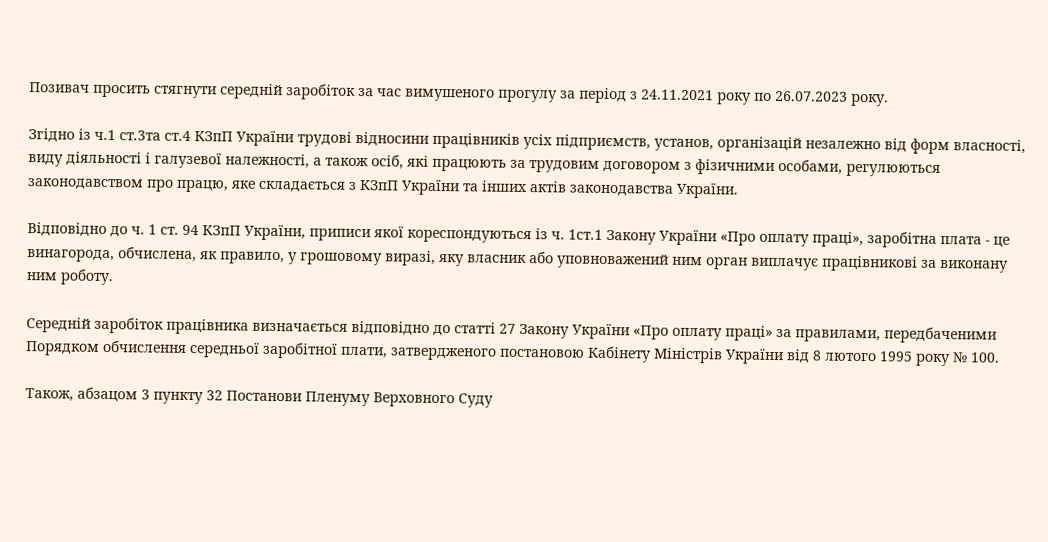Позивач просить стягнути середній заробіток за час вимушеного прогулу за період з 24.11.2021 року по 26.07.2023 року.

Згідно із ч.1 ст.3та ст.4 КЗпП України трудові відносини працівників усіх підприємств, установ, організацій незалежно від форм власності, виду діяльності і галузевої належності, а також осіб, які працюють за трудовим договором з фізичними особами, регулюються законодавством про працю, яке складається з КЗпП України та інших актів законодавства України.

Відповідно до ч. 1 ст. 94 КЗпП України, приписи якої кореспондуються із ч. 1ст.1 Закону України «Про оплату праці», заробітна плата - це винагорода, обчислена, як правило, у грошовому виразі, яку власник або уповноважений ним орган виплачує працівникові за виконану ним роботу.

Середній заробіток працівника визначається відповідно до статті 27 Закону України «Про оплату праці» за правилами, передбаченими Порядком обчислення середньої заробітної плати, затвердженого постановою Кабінету Міністрів України від 8 лютого 1995 року № 100.

Також, абзацом 3 пункту 32 Постанови Пленуму Верховного Суду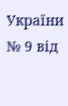України № 9 від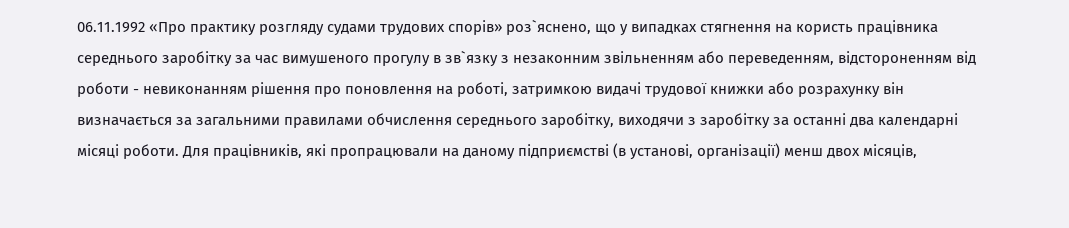06.11.1992 «Про практику розгляду судами трудових спорів» роз`яснено, що у випадках стягнення на користь працівника середнього заробітку за час вимушеного прогулу в зв`язку з незаконним звільненням або переведенням, відстороненням від роботи - невиконанням рішення про поновлення на роботі, затримкою видачі трудової книжки або розрахунку він визначається за загальними правилами обчислення середнього заробітку, виходячи з заробітку за останні два календарні місяці роботи. Для працівників, які пропрацювали на даному підприємстві (в установі, організації) менш двох місяців,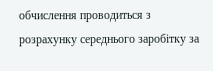обчислення проводиться з розрахунку середнього заробітку за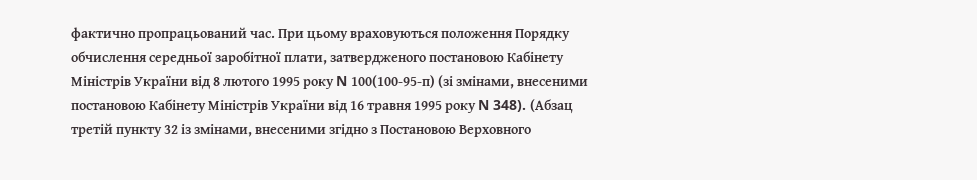фактично пропрацьований час. При цьому враховуються положення Порядку обчислення середньої заробітної плати, затвердженого постановою Кабінету Міністрів України від 8 лютого 1995 року N 100(100-95-п) (зі змінами, внесеними постановою Кабінету Міністрів України від 16 травня 1995 року N 348). (Абзац третій пункту 32 із змінами, внесеними згідно з Постановою Верховного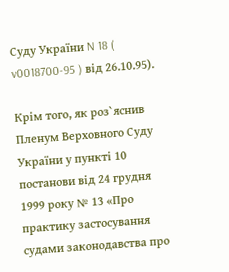Суду України N 18 ( v0018700-95 ) від 26.10.95).

Крім того, як роз`яснив Пленум Верховного Суду України у пункті 10 постанови від 24 грудня 1999 року № 13 «Про практику застосування судами законодавства про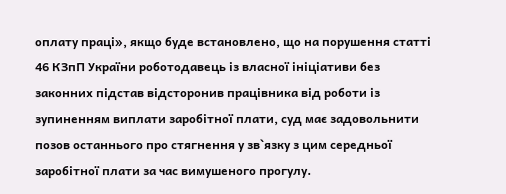оплату праці», якщо буде встановлено, що на порушення статті 46 КЗпП України роботодавець із власної ініціативи без законних підстав відсторонив працівника від роботи із зупиненням виплати заробітної плати, суд має задовольнити позов останнього про стягнення у зв`язку з цим середньої заробітної плати за час вимушеного прогулу.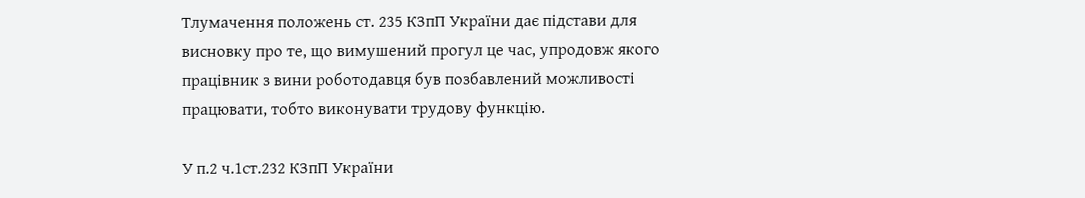Тлумачення положень ст. 235 КЗпП України дає підстави для висновку про те, що вимушений прогул це час, упродовж якого працівник з вини роботодавця був позбавлений можливості працювати, тобто виконувати трудову функцію.

У п.2 ч.1ст.232 КЗпП України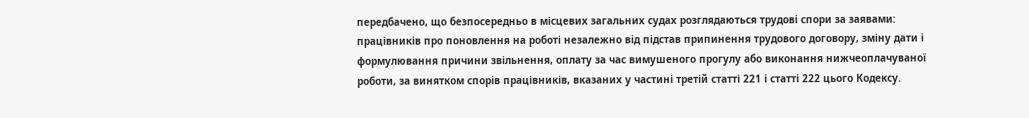передбачено, що безпосередньо в місцевих загальних судах розглядаються трудові спори за заявами: працівників про поновлення на роботі незалежно від підстав припинення трудового договору, зміну дати і формулювання причини звільнення, оплату за час вимушеного прогулу або виконання нижчеоплачуваної роботи, за винятком спорів працівників, вказаних у частині третій статті 221 і статті 222 цього Кодексу.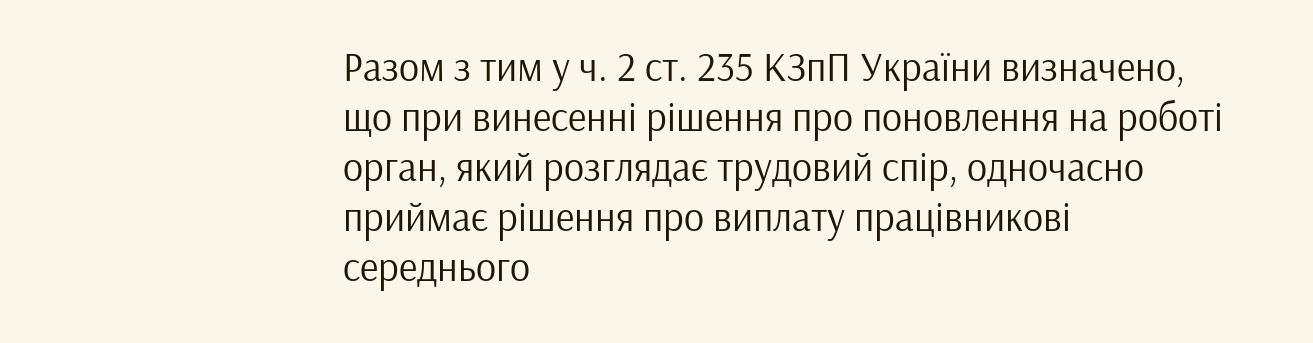Разом з тим у ч. 2 ст. 235 КЗпП України визначено, що при винесенні рішення про поновлення на роботі орган, який розглядає трудовий спір, одночасно приймає рішення про виплату працівникові середнього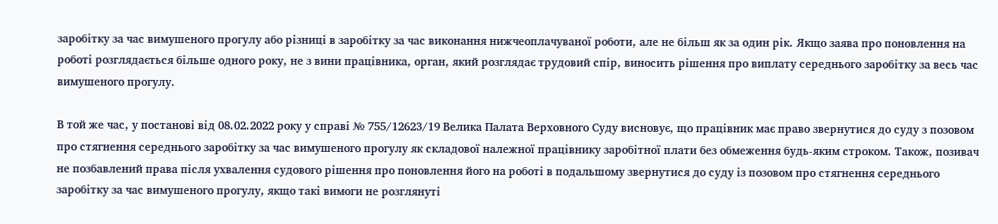заробітку за час вимушеного прогулу або різниці в заробітку за час виконання нижчеоплачуваної роботи, але не більш як за один рік. Якщо заява про поновлення на роботі розглядається більше одного року, не з вини працівника, орган, який розглядає трудовий спір, виносить рішення про виплату середнього заробітку за весь час вимушеного прогулу.

В той же час, у постанові від 08.02.2022 року у справі № 755/12623/19 Велика Палата Верховного Суду висновує, що працівник має право звернутися до суду з позовом про стягнення середнього заробітку за час вимушеного прогулу як складової належної працівнику заробітної плати без обмеження будь-яким строком. Також, позивач не позбавлений права після ухвалення судового рішення про поновлення його на роботі в подальшому звернутися до суду із позовом про стягнення середнього заробітку за час вимушеного прогулу, якщо такі вимоги не розглянуті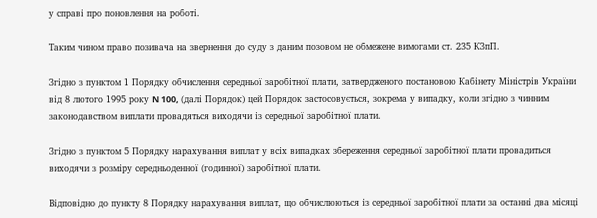у справі про поновлення на роботі.

Таким чином право позивача на звернення до суду з даним позовом не обмежене вимогами ст. 235 КЗпП.

Згідно з пунктом 1 Порядку обчислення середньої заробітної плати, затвердженого постановою Кабінету Міністрів України від 8 лютого 1995 року N 100, (далі Порядок) цей Порядок застосовується, зокрема у випадку, коли згідно з чинним законодавством виплати провадяться виходячи із середньої заробітної плати.

Згідно з пунктом 5 Порядку нарахування виплат у всіх випадках збереження середньої заробітної плати провадиться виходячи з розміру середньоденної (годинної) заробітної плати.

Відповідно до пункту 8 Порядку нарахування виплат, що обчислюються із середньої заробітної плати за останні два місяці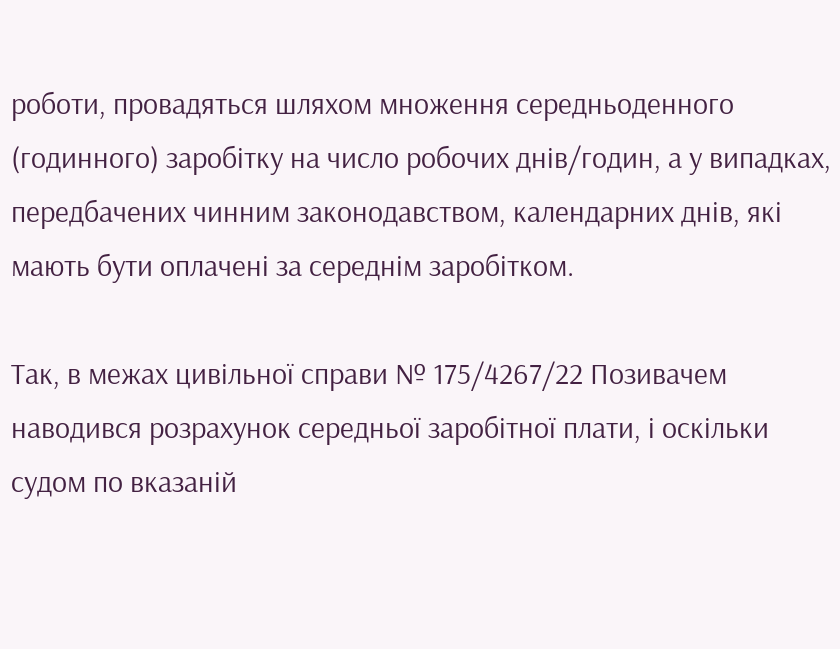роботи, провадяться шляхом множення середньоденного (годинного) заробітку на число робочих днів/годин, а у випадках, передбачених чинним законодавством, календарних днів, які мають бути оплачені за середнім заробітком.

Так, в межах цивільної справи № 175/4267/22 Позивачем наводився розрахунок середньої заробітної плати, і оскільки судом по вказаній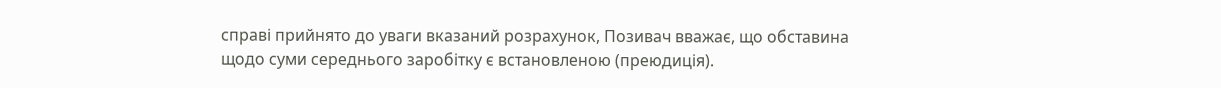справі прийнято до уваги вказаний розрахунок, Позивач вважає, що обставина щодо суми середнього заробітку є встановленою (преюдиція).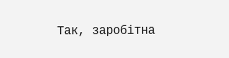Так, заробітна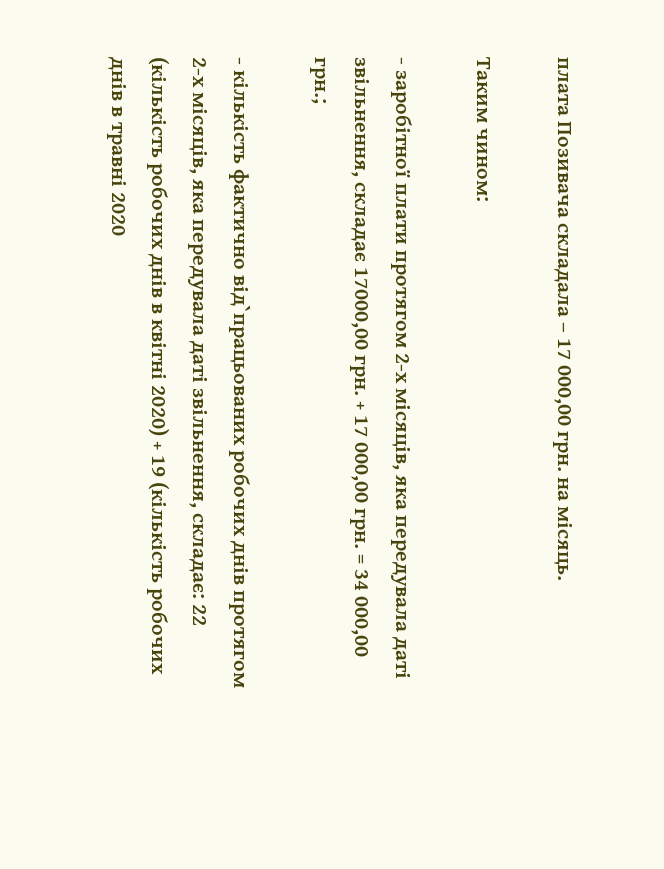плата Позивача складала – 17 000,00 грн. на місяць.

Таким чином:

- заробітної плати протягом 2-х місяців, яка передувала даті звільнення, складає 17000,00 грн. + 17 000,00 грн. = 34 000,00 грн.;

- кількість фактично від`працьованих робочих днів протягом 2-х місяців, яка передувала даті звільнення, складає: 22 (кількість робочих днів в квітні 2020) + 19 (кількість робочих днів в травні 2020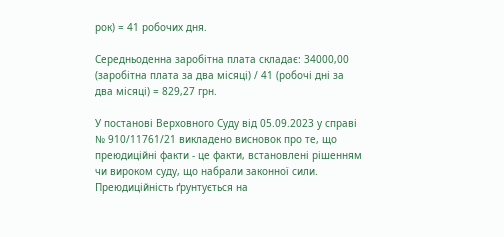рок) = 41 робочих дня.

Середньоденна заробітна плата складає: 34000,00 (заробітна плата за два місяці) / 41 (робочі дні за два місяці) = 829,27 грн.

У постанові Верховного Суду від 05.09.2023 у справі № 910/11761/21 викладено висновок про те, що преюдиційні факти - це факти, встановлені рішенням чи вироком суду, що набрали законної сили. Преюдиційність ґрунтується на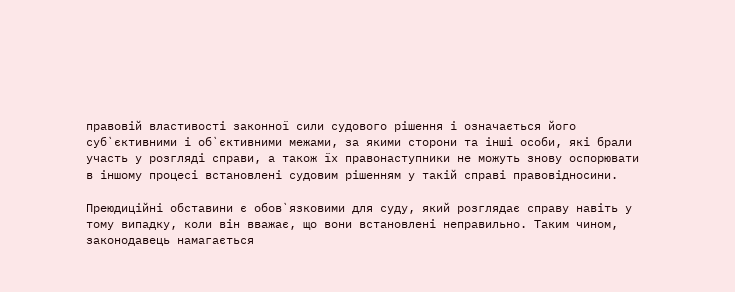правовій властивості законної сили судового рішення і означається його суб`єктивними і об`єктивними межами, за якими сторони та інші особи, які брали участь у розгляді справи, а також їх правонаступники не можуть знову оспорювати в іншому процесі встановлені судовим рішенням у такій справі правовідносини.

Преюдиційні обставини є обов`язковими для суду, який розглядає справу навіть у тому випадку, коли він вважає, що вони встановлені неправильно. Таким чином, законодавець намагається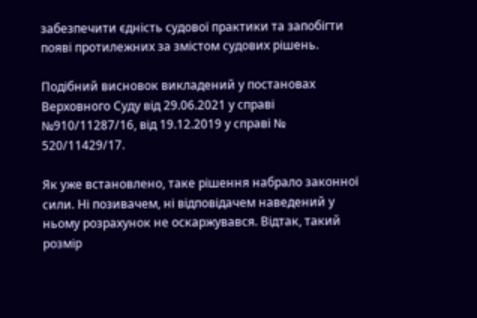забезпечити єдність судової практики та запобігти появі протилежних за змістом судових рішень.

Подібний висновок викладений у постановах Верховного Суду від 29.06.2021 у справі №910/11287/16, від 19.12.2019 у справі № 520/11429/17.

Як уже встановлено, таке рішення набрало законної сили. Ні позивачем, ні відповідачем наведений у ньому розрахунок не оскаржувався. Відтак, такий розмір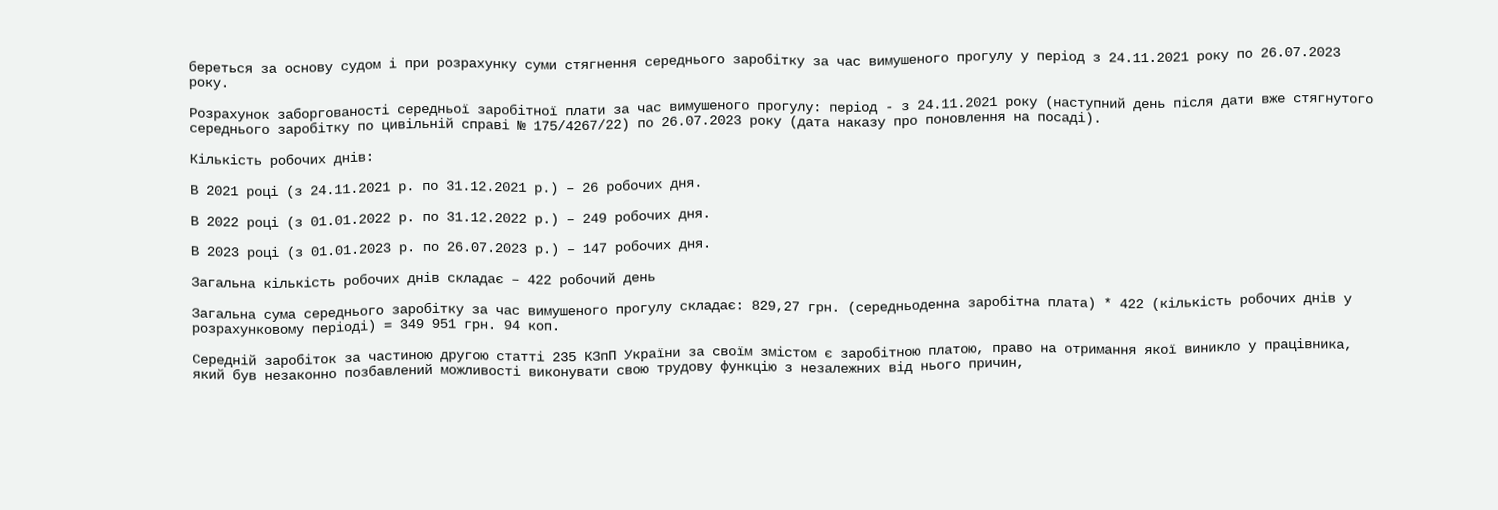береться за основу судом і при розрахунку суми стягнення середнього заробітку за час вимушеного прогулу у період з 24.11.2021 року по 26.07.2023 року.

Розрахунок заборгованості середньої заробітної плати за час вимушеного прогулу: період - з 24.11.2021 року (наступний день після дати вже стягнутого середнього заробітку по цивільній справі № 175/4267/22) по 26.07.2023 року (дата наказу про поновлення на посаді).

Кількість робочих днів:

В 2021 році (з 24.11.2021 р. по 31.12.2021 р.) – 26 робочих дня.

В 2022 році (з 01.01.2022 р. по 31.12.2022 р.) – 249 робочих дня.

В 2023 році (з 01.01.2023 р. по 26.07.2023 р.) – 147 робочих дня.

Загальна кількість робочих днів складає – 422 робочий день

Загальна сума середнього заробітку за час вимушеного прогулу складає: 829,27 грн. (середньоденна заробітна плата) * 422 (кількість робочих днів у розрахунковому періоді) = 349 951 грн. 94 коп.

Середній заробіток за частиною другою статті 235 КЗпП України за своїм змістом є заробітною платою, право на отримання якої виникло у працівника, який був незаконно позбавлений можливості виконувати свою трудову функцію з незалежних від нього причин,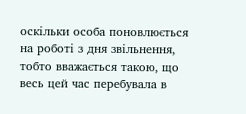оскільки особа поновлюється на роботі з дня звільнення, тобто вважається такою, що весь цей час перебувала в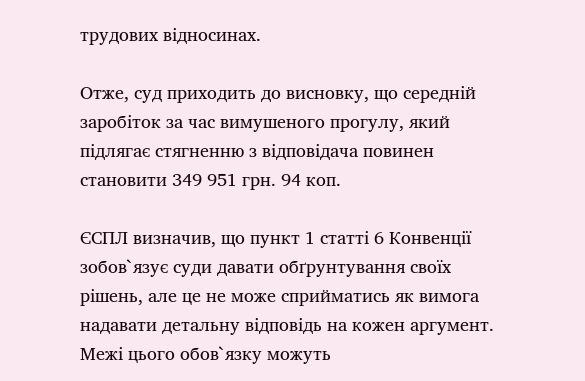трудових відносинах.

Отже, суд приходить до висновку, що середній заробіток за час вимушеного прогулу, який підлягає стягненню з відповідача повинен становити 349 951 грн. 94 коп.

ЄСПЛ визначив, що пункт 1 статті 6 Конвенції зобов`язує суди давати обґрунтування своїх рішень, але це не може сприйматись як вимога надавати детальну відповідь на кожен аргумент. Межі цього обов`язку можуть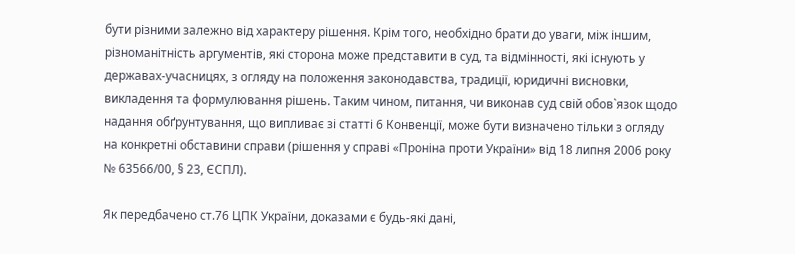бути різними залежно від характеру рішення. Крім того, необхідно брати до уваги, між іншим, різноманітність аргументів, які сторона може представити в суд, та відмінності, які існують у державах-учасницях, з огляду на положення законодавства, традиції, юридичні висновки, викладення та формулювання рішень. Таким чином, питання, чи виконав суд свій обов`язок щодо надання обґрунтування, що випливає зі статті 6 Конвенції, може бути визначено тільки з огляду на конкретні обставини справи (рішення у справі «Проніна проти України» від 18 липня 2006 року № 63566/00, § 23, ЄСПЛ).

Як передбачено ст.76 ЦПК України, доказами є будь-які дані,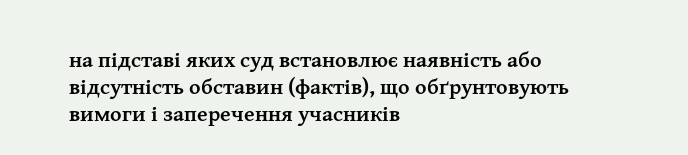на підставі яких суд встановлює наявність або відсутність обставин (фактів), що обґрунтовують вимоги і заперечення учасників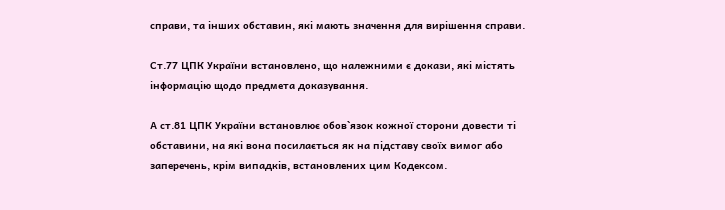справи, та інших обставин, які мають значення для вирішення справи.

Ст.77 ЦПК України встановлено, що належними є докази, які містять інформацію щодо предмета доказування.

А ст.81 ЦПК України встановлює обов`язок кожної сторони довести ті обставини, на які вона посилається як на підставу своїх вимог або заперечень, крім випадків, встановлених цим Кодексом.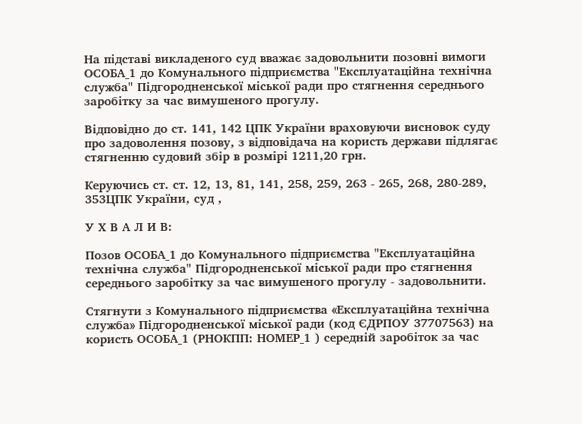На підставі викладеного суд вважає задовольнити позовні вимоги ОСОБА_1 до Комунального підприємства "Експлуатаційна технічна служба" Підгородненської міської ради про стягнення середнього заробітку за час вимушеного прогулу.

Відповідно до ст. 141, 142 ЦПК України враховуючи висновок суду про задоволення позову, з відповідача на користь держави підлягає стягненню судовий збір в розмірі 1211,20 грн.

Керуючись ст. ст. 12, 13, 81, 141, 258, 259, 263 - 265, 268, 280-289, 353ЦПК України, суд ,

У Х В А Л И В:

Позов ОСОБА_1 до Комунального підприємства "Експлуатаційна технічна служба" Підгородненської міської ради про стягнення середнього заробітку за час вимушеного прогулу - задовольнити.

Стягнути з Комунального підприємства «Експлуатаційна технічна служба» Підгородненської міської ради (код ЄДРПОУ 37707563) на користь ОСОБА_1 (РНОКПП: НОМЕР_1 ) середній заробіток за час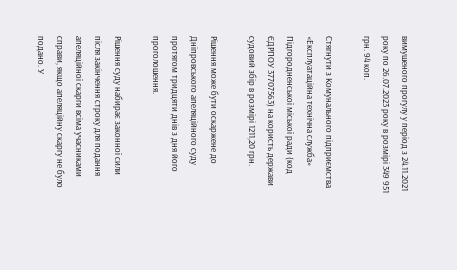вимушеного прогулу у період з 24.11.2021 року по 26.07.2023 року в розмірі 349 951 грн. 94 коп.

Стягнути з Комунального підприємства «Експлуатаційна технічна служба» Підгородненської міської ради (код ЄДРПОУ 37707563) на користь держави судовий збір в розмірі 1211,20 грн.

Рішення може бути оскаржене до Дніпровського апеляційного суду протягом тридцяти днів з дня його проголошення.

Рішення суду набирає законної сили після закінчення строку для подання апеляційної скарги всіма учасниками справи, якщо апеляційну скаргу не було подано. У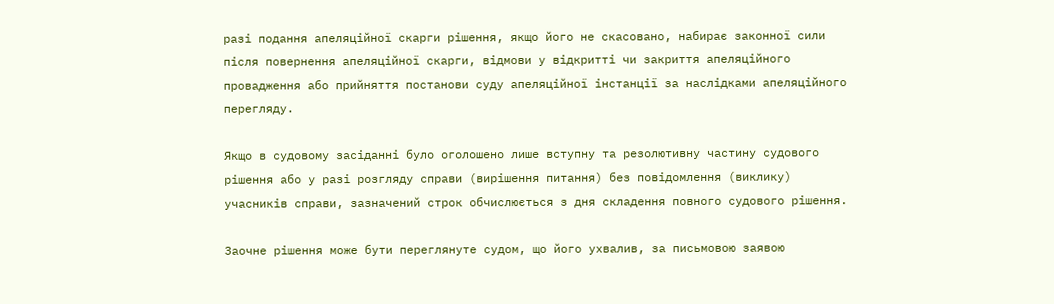разі подання апеляційної скарги рішення, якщо його не скасовано, набирає законної сили після повернення апеляційної скарги, відмови у відкритті чи закриття апеляційного провадження або прийняття постанови суду апеляційної інстанції за наслідками апеляційного перегляду.

Якщо в судовому засіданні було оголошено лише вступну та резолютивну частину судового рішення або у разі розгляду справи (вирішення питання) без повідомлення (виклику) учасників справи, зазначений строк обчислюється з дня складення повного судового рішення.

Заочне рішення може бути переглянуте судом, що його ухвалив, за письмовою заявою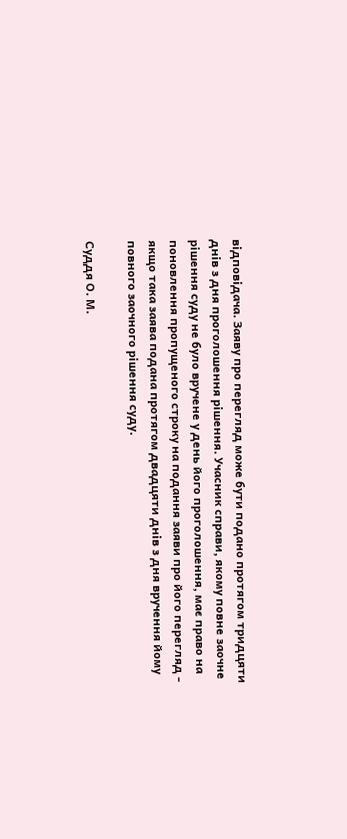відповідача. Заяву про перегляд може бути подано протягом тридцяти днів з дня проголошення рішення. Учасник справи, якому повне заочне рішення суду не було вручене у день його проголошення, має право на поновлення пропущеного строку на подання заяви про його перегляд - якщо така заява подана протягом двадцяти днів з дня вручення йому повного заочного рішення суду.

Суддя О. М.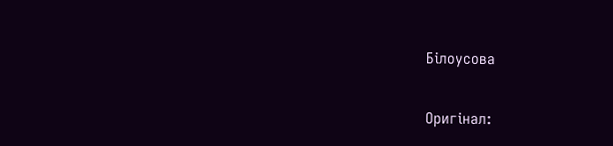Білоусова

Оригінал: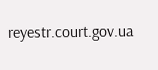reyestr.court.gov.ua